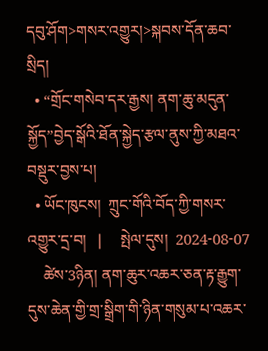དབུ་ཤོག>གསར་འགྱུར།>སྐབས་དོན་ཆབ་སྲིད།
  • “གྲོང་གསེབ་དར་རྒྱས། ནག་ཆུ་མདུན་སྐྱོད”བྱེད་སྒོའི་ཐོན་སྐྱེད་རྩལ་ནུས་ཀྱི་མཐའ་བསྡུར་བྱས་པ།
  • ཡོང་ཁུངས།  ཀྲུང་གོའི་བོད་ཀྱི་གསར་འགྱུར་དྲ་བ།   |     སྤེལ་དུས།  2024-08-07
    ཚེས་3ཉིན། ནག་ཆུར་འཆར་ཅན་རྟ་རྒྱུག་དུས་ཆེན་གྱི་གྲ་སྒྲིག་གི་ཉིན་གསུམ་པ་འཆར་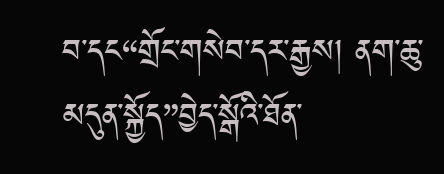བ་དང“གྲོང་གསེབ་དར་རྒྱས། ནག་ཆུ་མདུན་སྐྱོད”བྱེད་སྒོའི་ཐོན་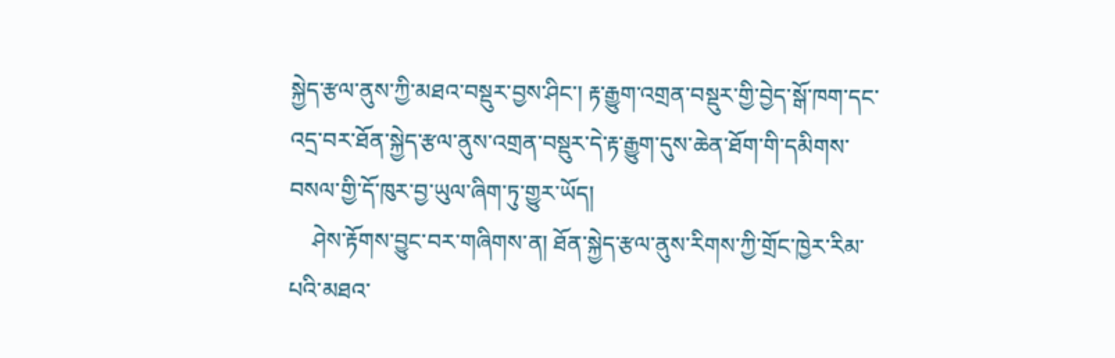སྐྱེད་རྩལ་ནུས་ཀྱི་མཐའ་བསྡུར་བྱས་ཤིང་། རྟ་རྒྱུག་འགྲན་བསྡུར་གྱི་བྱེད་སྒོ་ཁག་དང་འདྲ་བར་ཐོན་སྐྱེད་རྩལ་ནུས་འགྲན་བསྡུར་དེ་རྟ་རྒྱུག་དུས་ཆེན་ཐོག་གི་དམིགས་བསལ་གྱི་དོ་ཁུར་བྱ་ཡུལ་ཞིག་ཏུ་གྱུར་ཡོད།
    ཤེས་རྟོགས་བྱུང་བར་གཞིགས་ན། ཐོན་སྐྱེད་རྩལ་ནུས་རིགས་ཀྱི་གྲོང་ཁྱེར་རིམ་པའི་མཐའ་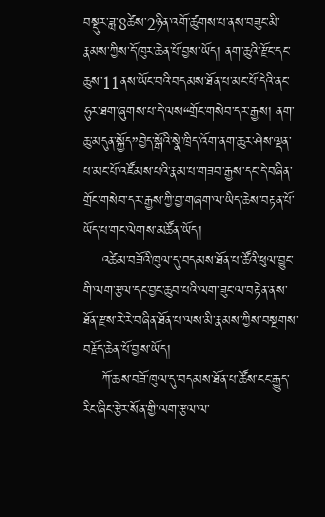བསྡུར་ཟླ་8ཚེས་2ཉིན་འགོ་ཚུགས་པ་ནས་བཟུང་མི་རྣམས་ཀྱིས་དོ་ཁུར་ཆེན་པོ་བྱས་ཡོད། ནག་ཆུའི་རྫོང་དང་ཆུས་11ནས་ཡོང་བའི་བདམས་ཐོན་པ་མང་པོ་དེའི་ནང་ཧུར་ཐག་ཞུགས་པ་དེ་ལས“གྲོང་གསེབ་དར་རྒྱས། ནག་ཆུ་མདུན་སྐྱོད”བྱེད་སྒོའི་སྣེ་ཁྲིད་འོག་ནག་ཆུར་ཤེས་ལྡན་པ་མང་པོ་འཛོམས་པའི་རྣམ་པ་གཟབ་རྒྱས་དང་དེ་བཞིན་གྲོང་གསེབ་དར་རྒྱས་ཀྱི་བྱ་གཞག་ལ་ཡིད་ཆེས་བརྟན་པོ་ཡོད་པ་གང་ལེགས་མཚོན་ཡོད།
    འཚེམ་བཟོའི་ཁུལ་དུ་བདམས་ཐོན་པ་ཚོའི་ཕུལ་བྱུང་གི་ལག་རྩལ་དང་བྱང་ཆུབ་པའི་ལག་ཟུང་ལ་བརྟེན་ནས་ཐོན་རྫས་རེ་རེ་བཞིན་ཐོན་པ་ལས་མི་རྣམས་ཀྱིས་བསྔགས་བརྗོད་ཆེན་པོ་བྱས་ཡོད།
    ཀོ་ཆས་བཟོ་ཁུལ་དུ་བདམས་ཐོན་པ་ཚོས་ངང་རྒྱུད་རིང་ཞིང་རྩེར་སོན་གྱི་ལག་རྩལ་ལ་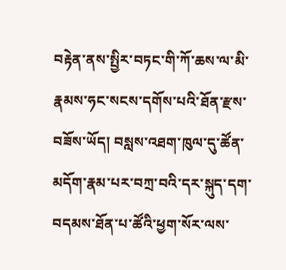བརྟེན་ནས་སྤྱིར་བཏང་གི་ཀོ་ཆས་ལ་མི་རྣམས་ཧང་སངས་དགོས་པའི་ཐོན་རྫས་བཟོས་ཡོད། བསླས་འཐག་ཁུལ་དུ་ཚོན་མདོག་རྣམ་པར་བཀྲ་བའི་དར་སྐུད་དག་བདམས་ཐོན་པ་ཚོའི་ཕྱག་སོར་ལས་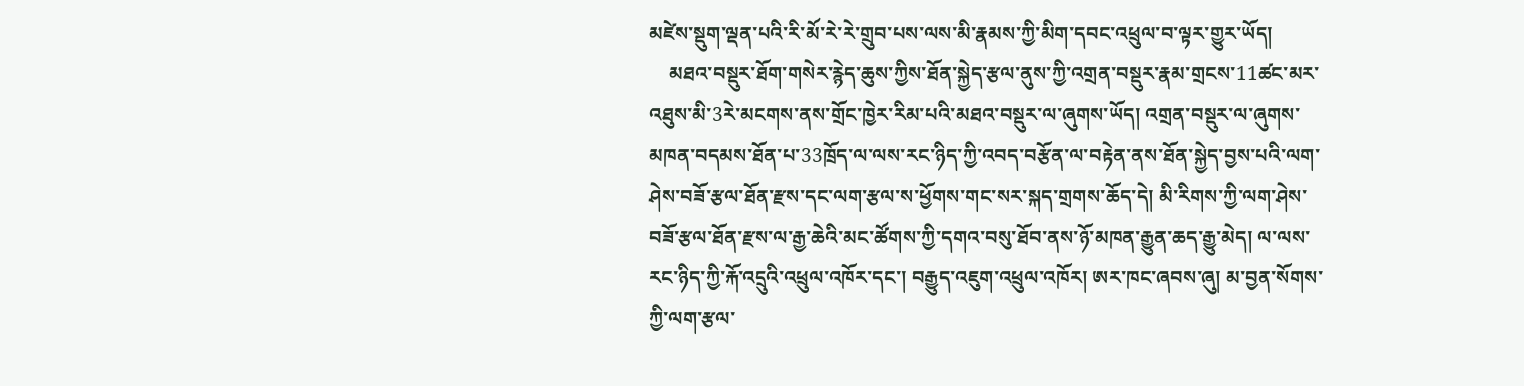མཛེས་སྡུག་ལྡན་པའི་རི་མོ་རེ་རེ་གྲུབ་པས་ལས་མི་རྣམས་ཀྱི་མིག་དབང་འཕྲུལ་བ་ལྟར་གྱུར་ཡོད།
    མཐའ་བསྡུར་ཐོག་གསེར་རྙེད་ཆུས་ཀྱིས་ཐོན་སྐྱེད་རྩལ་ནུས་ཀྱི་འགྲན་བསྡུར་རྣམ་གྲངས་11ཚང་མར་འཐུས་མི་3རེ་མངགས་ནས་གྲོང་ཁྱེར་རིམ་པའི་མཐའ་བསྡུར་ལ་ཞུགས་ཡོད། འགྲན་བསྡུར་ལ་ཞུགས་མཁན་བདམས་ཐོན་པ་33ཁྲོད་ལ་ལས་རང་ཉིད་ཀྱི་འབད་བརྩོན་ལ་བརྟེན་ནས་ཐོན་སྐྱེད་བྱས་པའི་ལག་ཤེས་བཟོ་རྩལ་ཐོན་རྫས་དང་ལག་རྩལ་ས་ཕྱོགས་གང་སར་སྐད་གྲགས་ཆོད་དེ། མི་རིགས་ཀྱི་ལག་ཤེས་བཟོ་རྩལ་ཐོན་རྫས་ལ་རྒྱ་ཆེའི་མང་ཚོགས་ཀྱི་དགའ་བསུ་ཐོབ་ནས་ཉོ་མཁན་རྒྱུན་ཆད་རྒྱུ་མེད། ལ་ལས་རང་ཉིད་ཀྱི་རྐོ་འདྲུའི་འཕྲུལ་འཁོར་དང་། བརྒྱུད་འཇུག་འཕྲུལ་འཁོར། ཨར་ཁང་ཞབས་ཞུ། མ་བྱན་སོགས་ཀྱི་ལག་རྩལ་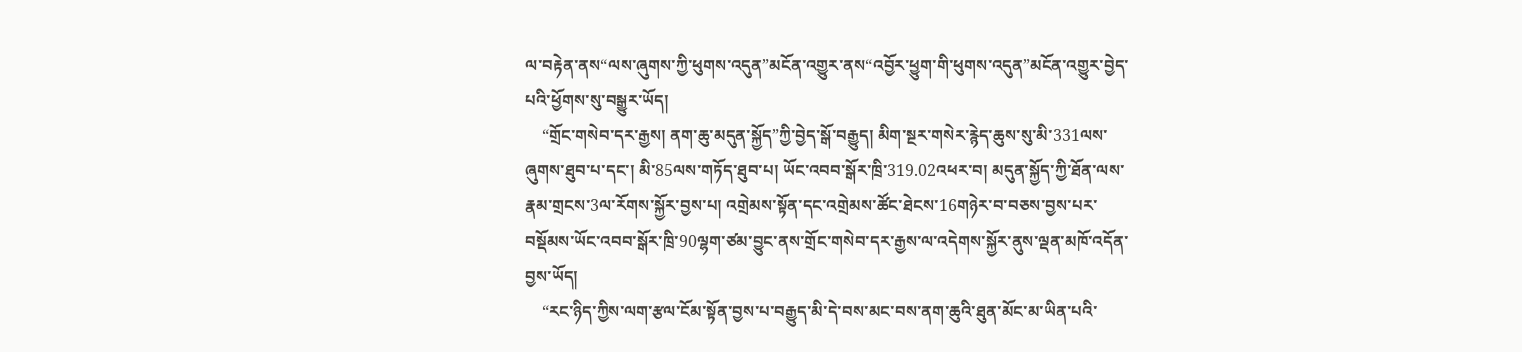ལ་བརྟེན་ནས“ལས་ཞུགས་ཀྱི་ཕུགས་འདུན”མངོན་འགྱུར་ནས“འབྱོར་ཕྱུག་གི་ཕུགས་འདུན”མངོན་འགྱུར་བྱེད་པའི་ཕྱོགས་སུ་བསྒྱུར་ཡོད།
    “གྲོང་གསེབ་དར་རྒྱས། ནག་ཆུ་མདུན་སྐྱོད”ཀྱི་བྱེད་སྒོ་བརྒྱུད། མིག་སྔར་གསེར་རྙེད་ཆུས་སུ་མི་331ལས་ཞུགས་ཐུབ་པ་དང་། མི་85ལས་གཏོད་ཐུབ་པ། ཡོང་འབབ་སྒོར་ཁྲི་319.02འཕར་བ། མདུན་སྐྱོད་ཀྱི་ཐོན་ལས་རྣམ་གྲངས་3ལ་རོགས་སྐྱོར་བྱས་པ། འགྲེམས་སྟོན་དང་འགྲེམས་ཚོང་ཐེངས་16གཉེར་བ་བཅས་བྱས་པར་བསྡོམས་ཡོང་འབབ་སྒོར་ཁྲི་90ལྷག་ཙམ་བྱུང་ནས་གྲོང་གསེབ་དར་རྒྱས་ལ་འདེགས་སྐྱོར་ནུས་ལྡན་མཁོ་འདོན་བྱས་ཡོད།
    “རང་ཉིད་ཀྱིས་ལག་རྩལ་ངོམ་སྟོན་བྱས་པ་བརྒྱུད་མི་དེ་བས་མང་བས་ནག་ཆུའི་ཐུན་མོང་མ་ཡིན་པའི་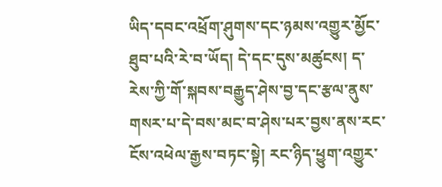ཡིད་དབང་འཕྲོག་ཤུགས་དང་ཉམས་འགྱུར་མྱོང་ཐུབ་པའི་རེ་བ་ཡོད། དེ་དང་དུས་མཚུངས། ད་རེས་ཀྱི་གོ་སྐབས་བརྒྱུད་ཤེས་བྱ་དང་རྩལ་ནུས་གསར་པ་དེ་བས་མང་བ་ཤེས་པར་བྱས་ནས་རང་ངོས་འཕེལ་རྒྱས་བཏང་སྟེ། རང་ཉིད་ཕྱུག་འགྱུར་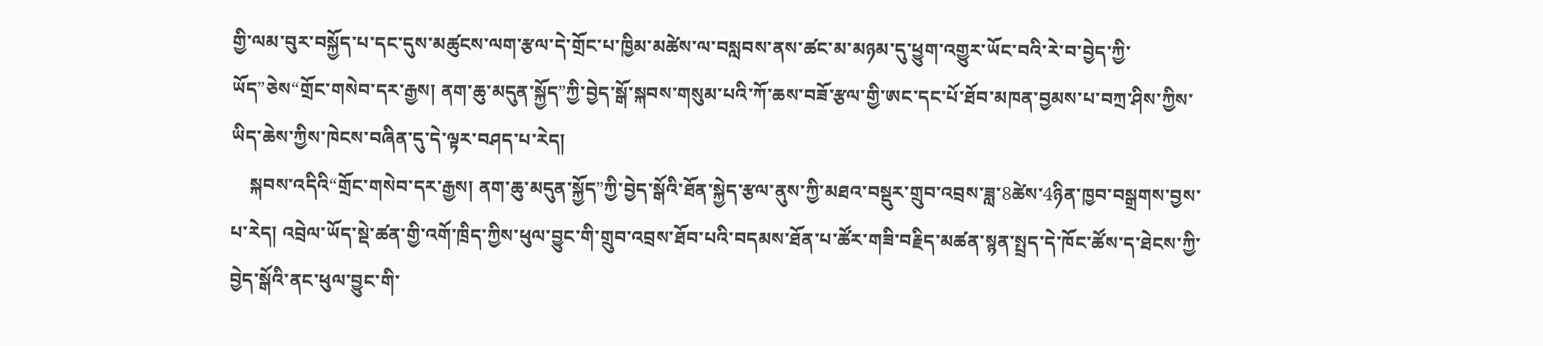གྱི་ལམ་བུར་བསྐྱོད་པ་དང་དུས་མཚུངས་ལག་རྩལ་དེ་གྲོང་པ་ཁྱིམ་མཚེས་ལ་བསླབས་ནས་ཚང་མ་མཉམ་དུ་ཕྱུག་འགྱུར་ཡོང་བའི་རེ་བ་བྱེད་ཀྱི་ཡོད”ཅེས“གྲོང་གསེབ་དར་རྒྱས། ནག་ཆུ་མདུན་སྐྱོད”ཀྱི་བྱེད་སྒོ་སྐབས་གསུམ་པའི་ཀོ་ཆས་བཟོ་རྩལ་གྱི་ཨང་དང་པོ་ཐོབ་མཁན་བྱམས་པ་བཀྲ་ཤིས་ཀྱིས་ཡིད་ཆེས་ཀྱིས་ཁེངས་བཞིན་དུ་དེ་ལྟར་བཤད་པ་རེད།
    སྐབས་འདིའི“གྲོང་གསེབ་དར་རྒྱས། ནག་ཆུ་མདུན་སྐྱོད”ཀྱི་བྱེད་སྒོའི་ཐོན་སྐྱེད་རྩལ་ནུས་ཀྱི་མཐའ་བསྡུར་གྲུབ་འབྲས་ཟླ་8ཚེས་4ཉིན་ཁྱབ་བསྒྲགས་བྱས་པ་རེད། འབྲེལ་ཡོད་སྡེ་ཚན་གྱི་འགོ་ཁྲིད་ཀྱིས་ཕུལ་བྱུང་གི་གྲུབ་འབྲས་ཐོབ་པའི་བདམས་ཐོན་པ་ཚོར་གཟི་བརྗིད་མཚན་སྙན་སྤྲད་དེ་ཁོང་ཚོས་ད་ཐེངས་ཀྱི་བྱེད་སྒོའི་ནང་ཕུལ་བྱུང་གི་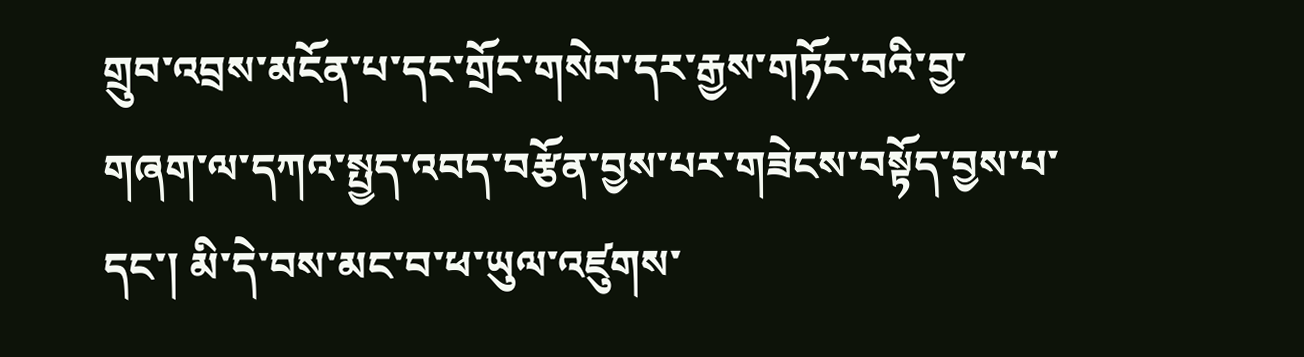གྲུབ་འབྲས་མངོན་པ་དང་གྲོང་གསེབ་དར་རྒྱས་གཏོང་བའི་བྱ་གཞག་ལ་དཀའ་སྤྱད་འབད་བརྩོན་བྱས་པར་གཟེངས་བསྟོད་བྱས་པ་དང་། མི་དེ་བས་མང་བ་ཕ་ཡུལ་འཛུགས་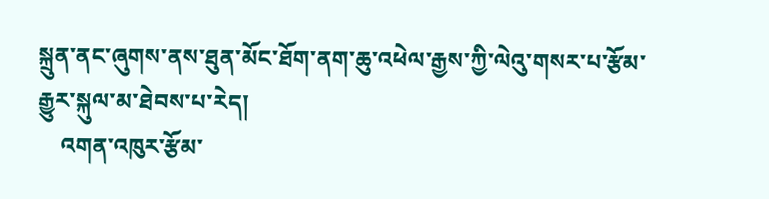སྐྲུན་ནང་ཞུགས་ནས་ཐུན་མོང་ཐོག་ནག་ཆུ་འཕེལ་རྒྱས་ཀྱི་ལེའུ་གསར་པ་རྩོམ་རྒྱུར་སྐུལ་མ་ཐེབས་པ་རེད།
    འགན་འཁུར་རྩོམ་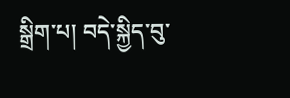སྒྲིག་པ། བདེ་སྐྱིད་བུ་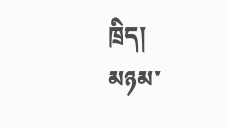ཁྲིད།
མཉམ་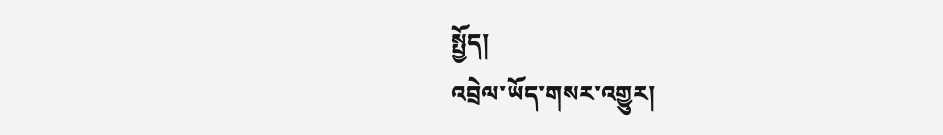སྤྱོད།
འབྲེལ་ཡོད་གསར་འགྱུར།